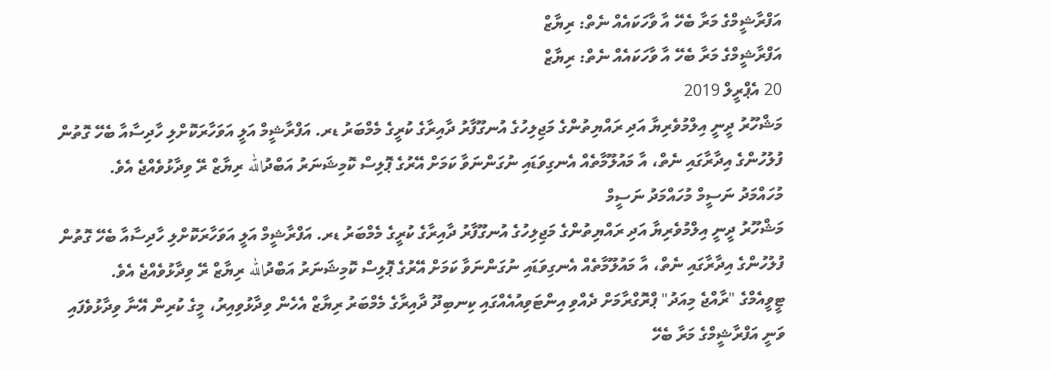އަފްރާޝީމްގެ މަރާ ބެހޭ އާ ވާހަކައެއް ނެތް: ރިޔާޒް
އަފްރާޝީމްގެ މަރާ ބެހޭ އާ ވާހަކައެއް ނެތް: ރިޔާޒް
20 އެޕްރީލް 2019
މަޝްހޫރު ދީނީ އިލްމުވެރިޔާ އަދި ރައްޔިތުންގެ މަޖިލިހުގެ އުނގޫފާރު ދާއިރާގެ ކުރީގެ މެމްބަރު ޑރ. އަފްރާޝީމް އަލީ އަވަހާރަކޮށްލި ހާދިސާއާ ބެހޭ ގޮތުން ފުލުހުންގެ އިދާރާގައި ނެތް، އާ މައުލޫމާތެއް އެނގިވަޑައި ނުގަންނަވާ ކަމަށް އޭރުގެ ޕޮލިސް ކޮމިޝަނަރު އަބްދުالله ރިޔާޒް ރޭ ވިދާޅުވެއްޖެ އެވެ.
މުހައްމަދު ނަސީމް މުހައްމަދު ނަސީމް
މަޝްހޫރު ދީނީ އިލްމުވެރިޔާ އަދި ރައްޔިތުންގެ މަޖިލިހުގެ އުނގޫފާރު ދާއިރާގެ ކުރީގެ މެމްބަރު ޑރ. އަފްރާޝީމް އަލީ އަވަހާރަކޮށްލި ހާދިސާއާ ބެހޭ ގޮތުން ފުލުހުންގެ އިދާރާގައި ނެތް، އާ މައުލޫމާތެއް އެނގިވަޑައި ނުގަންނަވާ ކަމަށް އޭރުގެ ޕޮލިސް ކޮމިޝަނަރު އަބްދުالله ރިޔާޒް ރޭ ވިދާޅުވެއްޖެ އެވެ.
ޓީވީއެމްގެ "ރާއްޖެ މިއަދު" ޕްރޮގްރާމަށް ދެއްވި އިންޓަވިއުއެއްގައި ކިނބިދޫ ދާއިރާގެ މެމްބަރު ރިޔާޒް އެހެން ވިދާޅުވިއިރު، މީގެ ކުރިން އޭނާ ވިދާޅުވެފައި ވަނީ އަފްރާޝީމްގެ މަރާ ބެހޭ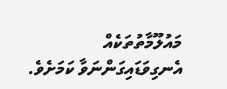މައުލޫމާތުތަކެއް އެނގިވަޑައިގަންނަވާ ކަމަށެވެ.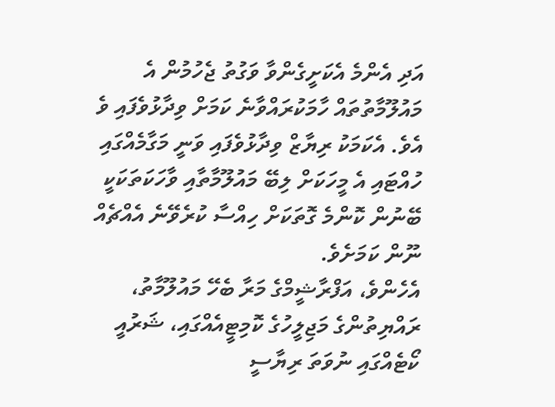އަދި އެންމެ އެކަށީގެންވާ ވަގުތު ޖެހުމުން އެ މައުލޫމާތުތައް ހާމަކުރައްވާނެ ކަމަށް ވިދާޅުވެފައި ވެ އެވެ. އެކަމަކު ރިޔާޒް ވިދާޅުވެފައި ވަނީ މަގާމެއްގައި ހުއްޓައި އެ މީހަކަށް ލިބޭ މައުލޫމާތާއި ވާހަކަތަކަކީ ބޭނުން ކޮންމެ ގޮތަކަށް ހިއްސާ ކުރެވޭނެ އެއްޗެއް ނޫން ކަމަށެވެ.
އެހެންވެ، އަފްރާޝީމްގެ މަރާ ބެހޭ މައުލޫމާތު، ރައްޔިތުންގެ މަޖިލީހުގެ ކޮމިޓީއެއްގައި، ޝަރުއީ ކޯޓެއްގައި ނުވަތަ ރިޔާސީ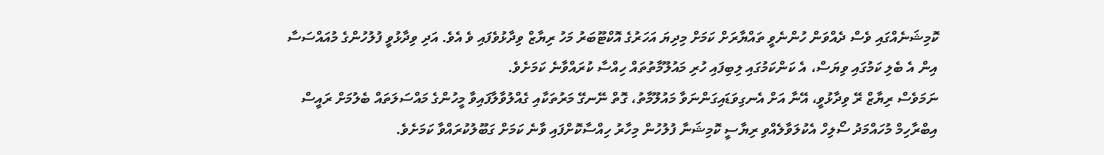ކޮމިޝަނެއްގައި ވެސް ދެއްވަން ހުންނެވީ ތައްޔާރަށް ކަމަށް މިދިޔަ އަހަރުގެ އޮކްޓޫބަރު މަހު ރިޔާޒް ވިދާޅުވެފައި ވެ އެވެ. އަދި ވިދާޅުވީ ފުލުހުންގެ މުއައްސަސާ އިން އެ ބެލި ކަމުގައި ވިޔަސް، އެ ކަންކަމުގައި ލިބިފައި ހުރި މައުލޫމާތުތައް ހިއްސާ ކުރައްވާނެ ކަމަށެވެ.
ނަމަވެސް ރިޔާޒް ރޭ ވިދާޅުވީ، އޭނާ އަށް އެނގިވަޑައިގަންނަވާ މައުލޫމާތު، ގޮތް ނޭނގޭ މަރުތަކާއި ގެއްލުވާލާފައިވާ މީހުންގެ މައްސަލަތައް ބެލުމަށް ރައީސް އިބްރާހިމް މުހައްމަދު ސޯލިހް އެކުލަވާލެއްވި ރިޔާސީ ކޮމިޝަނާ ފުލުހުން މިހާރު ހިއްސާކޮށްފައި ވާނެ ކަމަށް ގަބޫލުކުރައްވާ ކަމަށެވެ.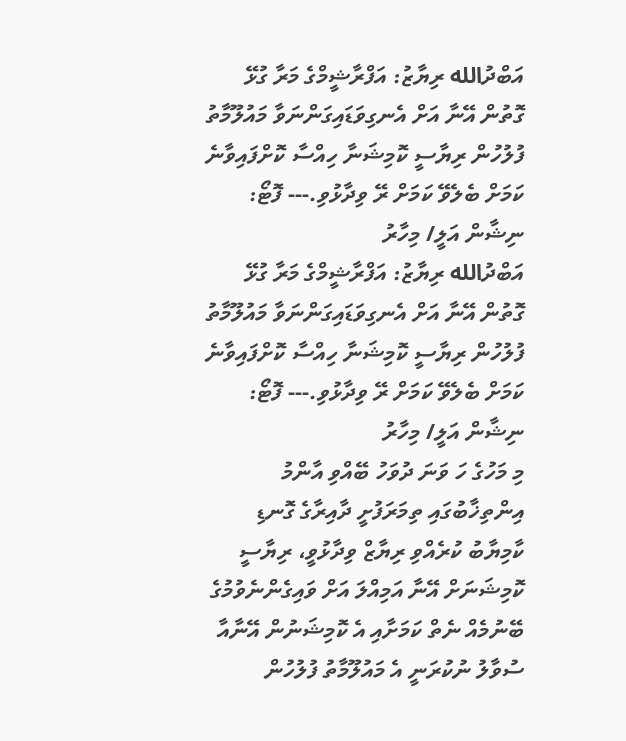އަބްދުالله ރިޔާޒު: އަފްރާޝީމްގެ މަރާ ގުޅޭ ގޮތުން އޭނާ އަށް އެނގިވަޑައިގަންނަވާ މައުލޫމާތު ފުލުހުން ރިޔާސީ ކޮމިޝަނާ ހިއްސާ ކޮށްފައިވާނެ ކަމަށް ބެލެވޭ ކަމަށް ރޭ ވިދާޅުވި.--- ފޮޓޯ: ނިޝާން އަލީ/ މިހާރު
އަބްދުالله ރިޔާޒު: އަފްރާޝީމްގެ މަރާ ގުޅޭ ގޮތުން އޭނާ އަށް އެނގިވަޑައިގަންނަވާ މައުލޫމާތު ފުލުހުން ރިޔާސީ ކޮމިޝަނާ ހިއްސާ ކޮށްފައިވާނެ ކަމަށް ބެލެވޭ ކަމަށް ރޭ ވިދާޅުވި.--- ފޮޓޯ: ނިޝާން އަލީ/ މިހާރު
މި މަހުގެ ހަ ވަނަ ދުވަހު ބޭއްވި އާންމު އިންތިޚާބުގައި ތިމަރަފުށީ ދާއިރާގެ ގޮނޑި ކާމިޔާބު ކުރެއްވި ރިޔާޒް ވިދާޅުވީ، ރިޔާސީ ކޮމިޝަނަށް އޭނާ އަމިއްލަ އަށް ވައިގެންނެވުމުގެ ބޭނުމެއް ނެތް ކަމަށާއި އެ ކޮމިޝަނުން އޭނާއާ ސުވާލު ނުކުރަނީ އެ މައުލޫމާތު ފުލުހުން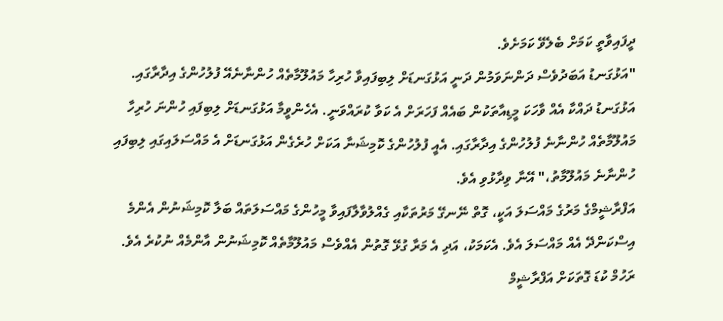ދީފައިވާތީ ކަމަށް ބެލެވޭ ކަމަށެވެ.
"އަޅުގަނޑު އަބަދުވެސް ދަންނަވަމުން ދަނީ އަޅުގަނޑަށް ލިބިފައިވާ ހުރިހާ މައުލޫމާތެއް ހުންނާނެއޭ ފުލުހުންގެ އިދާރާގައި. އަޅުގަނޑު ދައްކާ އެއް ވާހަކަ މީޑިއާތަކުން ބައެއް ފަހަރަށް އެ ކަވާ ކުރައްވަނީ. އެހެންވީމާ އަޅުގަނޑަށް ލިބިފައި ހުންނަ ހުރިހާ މައުލޫމާތެއް ހުންނާނެ ފުލުހުންގެ އިދާރާގައި. އެއީ ފުލުހުންގެ ކޮމިޝަނާ އަކަށް ހުރެގެން އަޅުގަނޑަށް އެ މައްސަލައިގައި ލިބިފައި ހުންނާނެ މައުލޫމާތު،" އޭނާ ވިދާޅުވި އެވެ.
އަފްރާޝީމްގެ މަރުގެ މައްސަލަ އަކީ، ގޮތް ނޭނގޭ މަރުތަކާއި ގެއްލުވާލާފައިވާ މީހުންގެ މައްސަލަތައް ބަލާ ކޮމިޝަނުން އެންމެ އިސްކަންދޭ އެއް މައްސަލަ އެވެ. އެކަމަކު، އަދި އެ މަރާ ގުޅޭ ގޮތުން އެއްވެސް މައުލޫމާތެއް ކޮމިޝަނުން އާންމެއް ނުކުރެ އެވެ.
ރަހުމް ކުޑަ ގޮތަކަށް އަފްރާޝީމް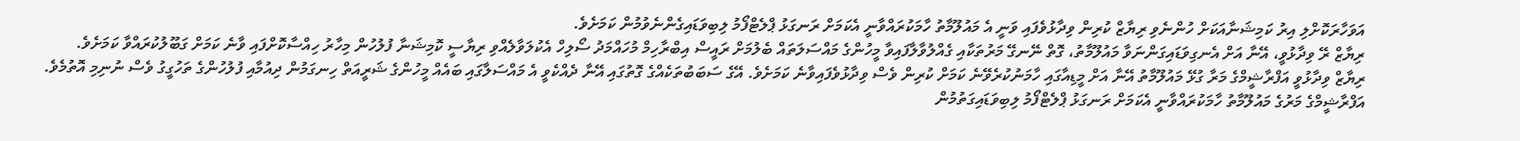އަވަހާރަކޮށްލި އިރު ކަމިޝަނާއަކަށް ހުންނެވި ރިޔާޒް ކުރިން ވިދާޅުވެފައި ވަނީ އެ މައުލޫމާތު ހާމަކުރައްވާނީ އެކަމަށް ރަނގަޅު ޕްލެޓްފޯމު ލިބިވަޑައިގެންނެވުމުން ކަމަށެވެ.
ރިޔާޒް ރޭ ވިދާޅުވީ، އޭނާ އަށް އެނގިވަޑައިގަންނަވާ މައުލޫމާތު، ގޮތް ނޭނގޭ މަރުތަކާއި ގެއްލުވާލާފައިވާ މީހުންގެ މައްސަލަތައް ބެލުމަށް ރައީސް އިބްރާހިމް މުހައްމަދު ސޯލިހް އެކުލަވާލެއްވި ރިޔާސީ ކޮމިޝަނާ ފުލުހުން މިހާރު ހިއްސާކޮށްފައި ވާނެ ކަމަށް ގަބޫލުކުރައްވާ ކަމަށެވެ.
ރިޔާޒް ވިދާޅުވީ އަފްރާޝީމްގެ މަރާ ގުޅޭ މައުލޫމާތު އޭނާ އަށް މީޑިއާގައި ހާމަނުކުރެވޭނެ ކަމަށް ކުރިން ވެސް ވިދާޅުވެފައިވާނެ ކަމަށެވެ. އޭގެ ސަބަބުތަކެއްގެ ގޮތުގައި އޭނާ ދެއްކެވީ އެ މައްސަލާގައި ބައެއް މީހުންގެ ޝަރީއަތް ހިނގަމުން ދިއުމާއި ފުލުހުންގެ ތަހުގީގު ވެސް ނުނިމި އޮތުމެވެ.
އަފްރާޝީމްގެ މަރުގެ މައުލޫމާތު ހާމަކުރައްވާނީ އެކަމަށް ރަނގަޅު ޕްލެޓްފޯމު ލިބިވަޑައިގަތުމުން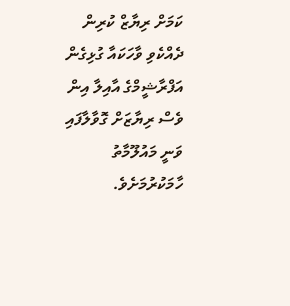ކަމަށް ރިޔާޒް ކުރިން ދެއްކެވި ވާހަކައާ ގުޅިގެން އަފްރާޝީމްގެ އާއިލާ އިން ވެސް ރިޔާޒަށް ގޮވާލާފައި ވަނީ މައުލޫމާތު ހާމަކުރުމަށެވެ.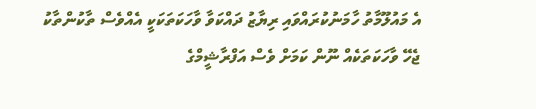އެ މައުލޫމާތު ހާމަނުކުރައްވައި ރިޔާޒު ދައްކަވާ ވާހަކަތަކަކީ އެއްވެސް ތާކުންތާކު ޖެހޭ ވާހަކަތަކެއް ނޫން ކަމަށް ވެސް އަފްރާޝީމްގެ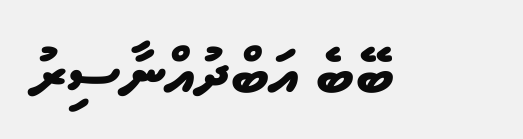ބޭބެ އަބްދުއްނާސިރު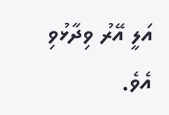އަލީ އޭރު ވިދާޅުވި އެވެ.